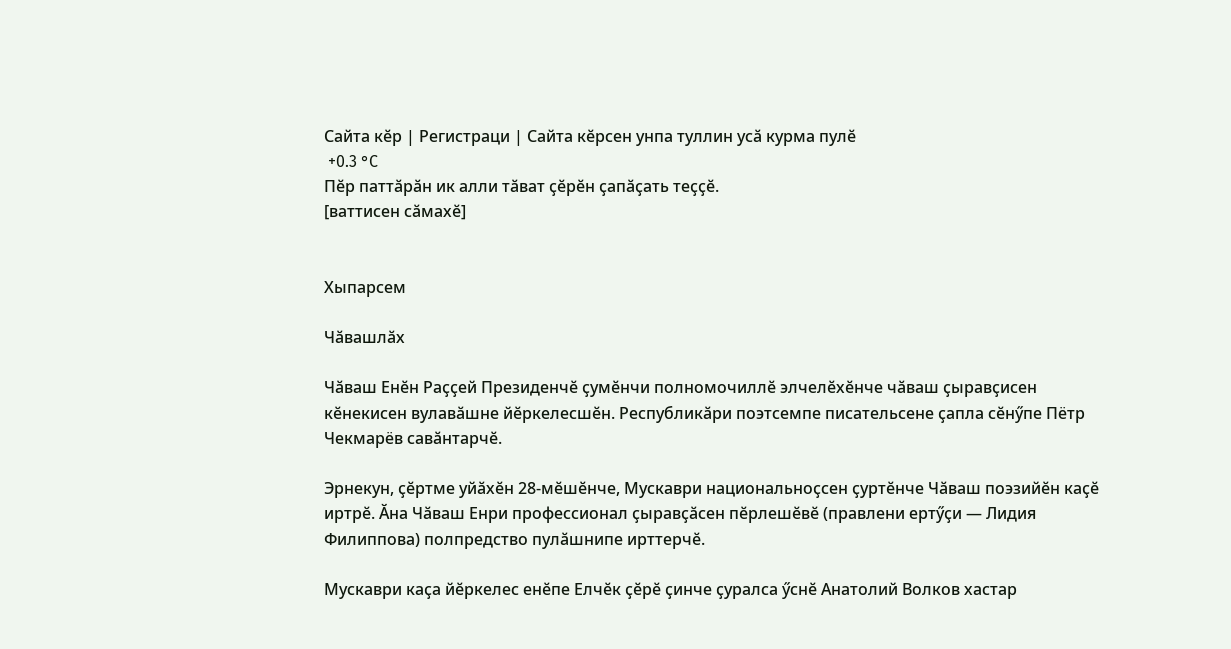Сайта кӗр | Регистраци | Сайта кӗрсен унпа туллин усӑ курма пулӗ
 +0.3 °C
Пӗр паттӑрӑн ик алли тӑват ҫӗрӗн ҫапӑҫать теҫҫӗ.
[ваттисен сӑмахӗ]


Хыпарсем

Чӑвашлӑх

Чӑваш Енӗн Раҫҫей Президенчӗ ҫумӗнчи полномочиллӗ элчелӗхӗнче чӑваш ҫыравҫисен кӗнекисен вулавӑшне йӗркелесшӗн. Республикӑри поэтсемпе писательсене ҫапла сӗнӳпе Пётр Чекмарёв савӑнтарчӗ.

Эрнекун, ҫӗртме уйӑхӗн 28-мӗшӗнче, Мускаври национальноҫсен ҫуртӗнче Чӑваш поэзийӗн каҫӗ иртрӗ. Ӑна Чӑваш Енри профессионал ҫыравҫӑсен пӗрлешӗвӗ (правлени ертӳҫи — Лидия Филиппова) полпредство пулӑшнипе ирттерчӗ.

Мускаври каҫа йӗркелес енӗпе Елчӗк ҫӗрӗ ҫинче ҫуралса ӳснӗ Анатолий Волков хастар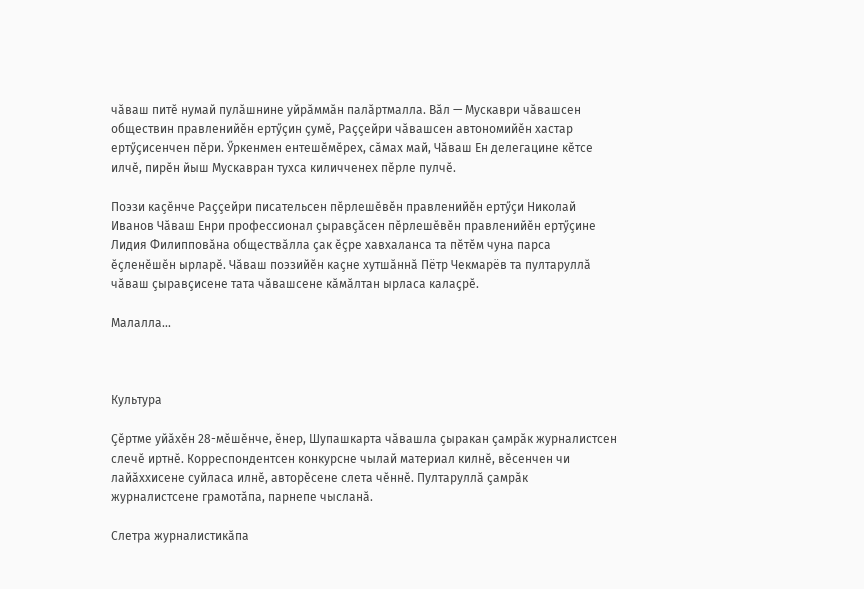чӑваш питӗ нумай пулӑшнине уйрӑммӑн палӑртмалла. Вӑл — Мускаври чӑвашсен обществин правленийӗн ертӳҫин ҫумӗ, Раҫҫейри чӑвашсен автономийӗн хастар ертӳҫисенчен пӗри. Ӳркенмен ентешӗмӗрех, сӑмах май, Чӑваш Ен делегацине кӗтсе илчӗ, пирӗн йыш Мускавран тухса киличченех пӗрле пулчӗ.

Поэзи каҫӗнче Раҫҫейри писательсен пӗрлешӗвӗн правленийӗн ертӳҫи Николай Иванов Чӑваш Енри профессионал ҫыравҫӑсен пӗрлешӗвӗн правленийӗн ертӳҫине Лидия Филипповӑна обществӑлла ҫак ӗҫре хавхаланса та пӗтӗм чуна парса ӗҫленӗшӗн ырларӗ. Чӑваш поэзийӗн каҫне хутшӑннӑ Пётр Чекмарёв та пултаруллӑ чӑваш ҫыравҫисене тата чӑвашсене кӑмӑлтан ырласа калаҫрӗ.

Малалла...



Культура

Ҫӗртме уйӑхӗн 28-мӗшӗнче, ӗнер, Шупашкарта чӑвашла ҫыракан ҫамрӑк журналистсен слечӗ иртнӗ. Корреспондентсен конкурсне чылай материал килнӗ, вӗсенчен чи лайӑххисене суйласа илнӗ, авторӗсене слета чӗннӗ. Пултаруллӑ ҫамрӑк журналистсене грамотӑпа, парнепе чысланӑ.

Слетра журналистикӑпа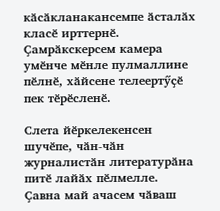кӑсӑкланакансемпе ӑсталӑх класӗ ирттернӗ. Ҫамрӑкскерсем камера умӗнче мӗнле пулмаллине пӗлнӗ, хӑйсене телеертӳҫӗ пек тӗрӗсленӗ.

Слета йӗркелекенсен шучӗпе, чӑн-чӑн журналистӑн литературӑна питӗ лайӑх пӗлмелле. Ҫавна май ачасем чӑваш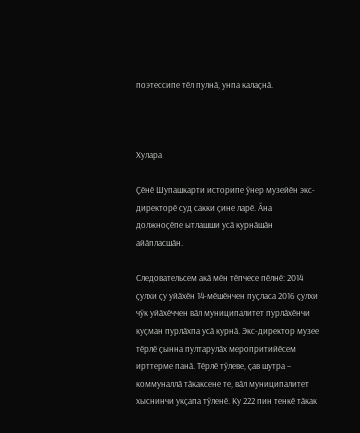поэтессипе тӗл пулнӑ, унпа калаҫнӑ.



Хулара

Ҫӗнӗ Шупашкарти историпе ӳнер музейӗн экс-директорӗ суд сакки ҫине ларӗ. Ӑна должноҫӗпе ытлашши усӑ курнӑшӑн айӑпласшӑн.

Следовательсем акӑ мӗн тӗпчесе пӗлнӗ: 2014 ҫулхи ҫу уйӑхӗн 14-мӗшӗнчен пуҫласа 2016 ҫулхи чӳк уйӑхӗччен вӑл муниципалитет пурлӑхӗнчи куҫман пурлӑхпа усӑ курнӑ. Экс-директор музее тӗрлӗ ҫынна пултарулӑх меропритийӗсем ирттерме панӑ. Тӗрлӗ тӳлеве, ҫав шутра – коммуналлӑ тӑкаксене те, вӑл муниципалитет хыснинчи укҫапа тӳленӗ. Ку 222 пин тенкӗ тӑкак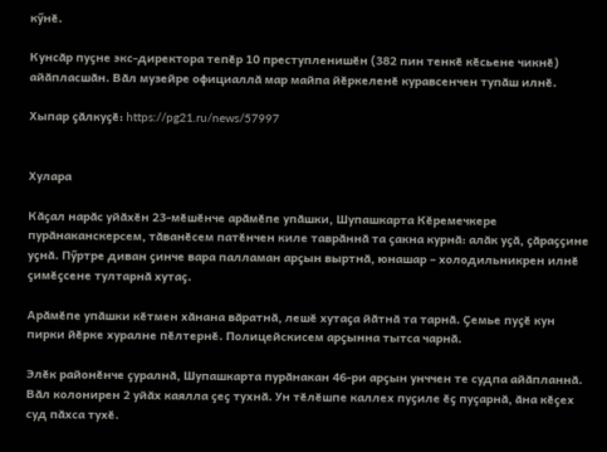кӳнӗ.

Кунсӑр пуҫне экс-директора тепӗр 10 преступленишӗн (382 пин тенкӗ кӗсьене чикнӗ) айӑпласшӑн. Вӑл музейре официаллӑ мар майпа йӗркеленӗ куравсенчен тупӑш илнӗ.

Хыпар ҫӑлкуҫӗ: https://pg21.ru/news/57997


Хулара

Кӑҫал нарӑс уйӑхӗн 23-мӗшӗнче арӑмӗпе упӑшки, Шупашкарта Кӗремечкере пурӑнаканскерсем, тӑванӗсем патӗнчен киле таврӑннӑ та ҫакна курнӑ: алӑк уҫӑ, ҫӑраҫҫине уҫнӑ. Пӳртре диван ҫинче вара палламан арҫын выртнӑ, юнашар – холодильникрен илнӗ ҫимӗҫсене тултарнӑ хутаҫ.

Арӑмӗпе упӑшки кӗтмен хӑнана вӑратнӑ, лешӗ хутаҫа йӑтнӑ та тарнӑ. Ҫемье пуҫӗ кун пирки йӗрке хуралне пӗлтернӗ. Полицейскисем арҫынна тытса чарнӑ.

Элӗк районӗнче ҫуралнӑ, Шупашкарта пурӑнакан 46-ри арҫын унччен те судпа айӑпланнӑ. Вӑл колонирен 2 уйӑх каялла ҫеҫ тухнӑ. Ун тӗлӗшпе каллех пуҫиле ӗҫ пуҫарнӑ, ӑна кӗҫех суд пӑхса тухӗ.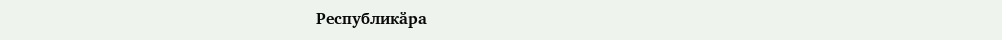Республикӑра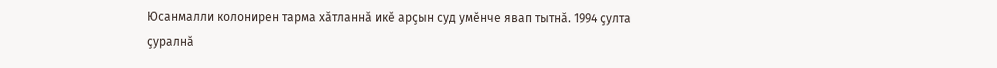Юсанмалли колонирен тарма хӑтланнӑ икӗ арҫын суд умӗнче явап тытнӑ. 1994 ҫулта ҫуралнӑ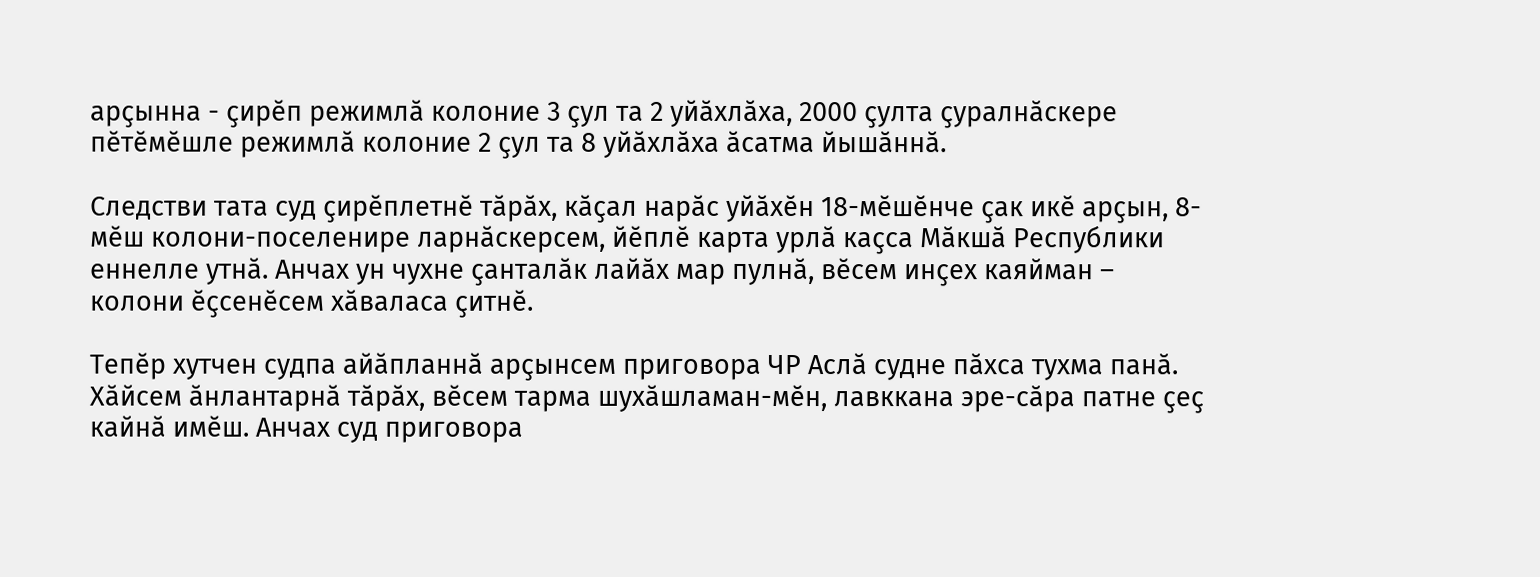арҫынна - ҫирӗп режимлӑ колоние 3 ҫул та 2 уйӑхлӑха, 2000 ҫулта ҫуралнӑскере пӗтӗмӗшле режимлӑ колоние 2 ҫул та 8 уйӑхлӑха ӑсатма йышӑннӑ.

Следстви тата суд ҫирӗплетнӗ тӑрӑх, кӑҫал нарӑс уйӑхӗн 18-мӗшӗнче ҫак икӗ арҫын, 8-мӗш колони-поселенире ларнӑскерсем, йӗплӗ карта урлӑ каҫса Мӑкшӑ Республики еннелле утнӑ. Анчах ун чухне ҫанталӑк лайӑх мар пулнӑ, вӗсем инҫех каяйман – колони ӗҫсенӗсем хӑваласа ҫитнӗ.

Тепӗр хутчен судпа айӑпланнӑ арҫынсем приговора ЧР Аслӑ судне пӑхса тухма панӑ. Хӑйсем ӑнлантарнӑ тӑрӑх, вӗсем тарма шухӑшламан-мӗн, лавккана эре-сӑра патне ҫеҫ кайнӑ имӗш. Анчах суд приговора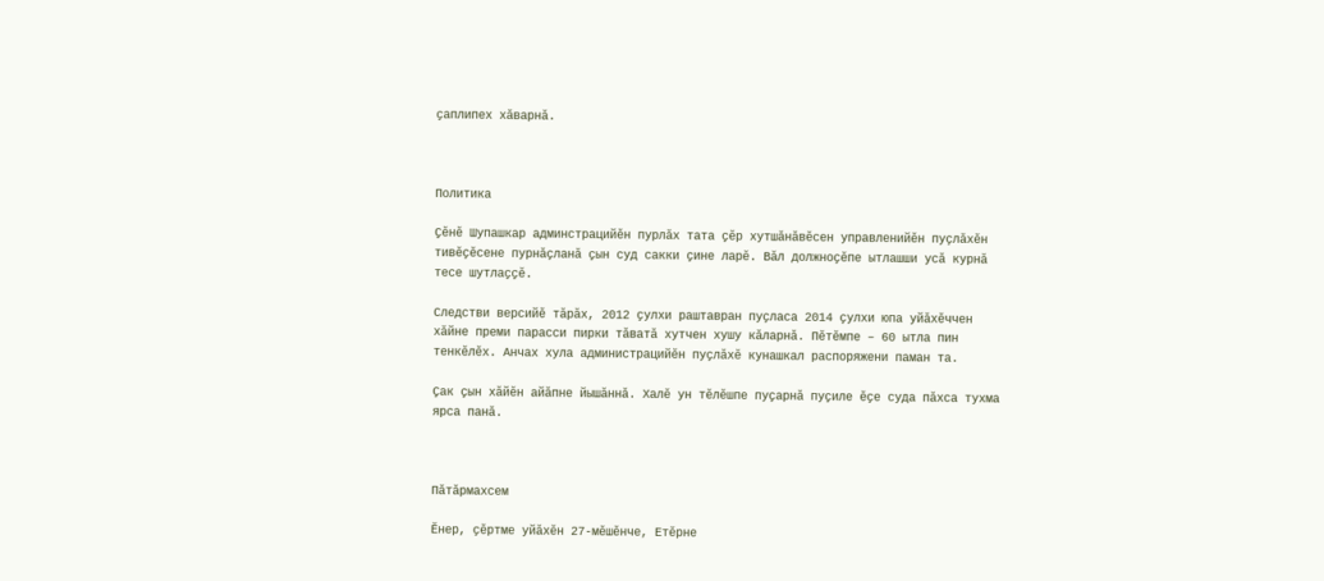ҫаплипех хӑварнӑ.



Политика

Ҫӗнӗ Шупашкар админстрацийӗн пурлӑх тата ҫӗр хутшӑнӑвӗсен управленийӗн пуҫлӑхӗн тивӗҫӗсене пурнӑҫланӑ ҫын суд сакки ҫине ларӗ. Вӑл должноҫӗпе ытлашши усӑ курнӑ тесе шутлаҫҫӗ.

Следстви версийӗ тӑрӑх, 2012 ҫулхи раштавран пуҫласа 2014 ҫулхи юпа уйӑхӗччен хӑйне преми парасси пирки тӑватӑ хутчен хушу кӑларнӑ. Пӗтӗмпе – 60 ытла пин тенкӗлӗх. Анчах хула администрацийӗн пуҫлӑхӗ кунашкал распоряжени паман та.

Ҫак ҫын хӑйӗн айӑпне йышӑннӑ. Халӗ ун тӗлӗшпе пуҫарнӑ пуҫиле ӗҫе суда пӑхса тухма ярса панӑ.



Пӑтӑрмахсем

Ӗнер, ҫӗртме уйӑхӗн 27-мӗшӗнче, Етӗрне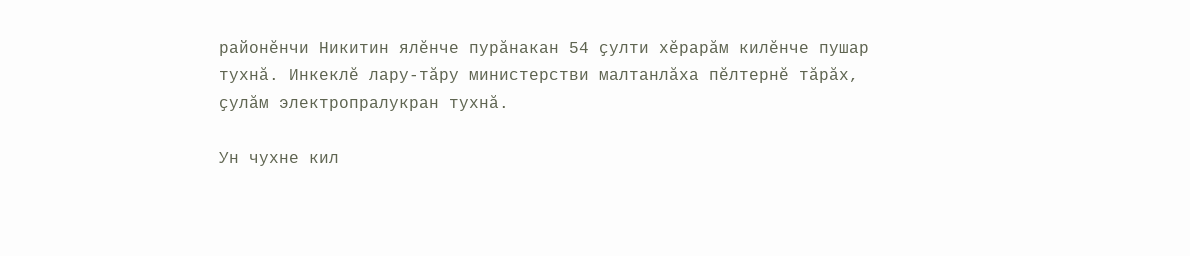районӗнчи Никитин ялӗнче пурӑнакан 54 ҫулти хӗрарӑм килӗнче пушар тухнӑ. Инкеклӗ лару-тӑру министерстви малтанлӑха пӗлтернӗ тӑрӑх, ҫулӑм электропралукран тухнӑ.

Ун чухне кил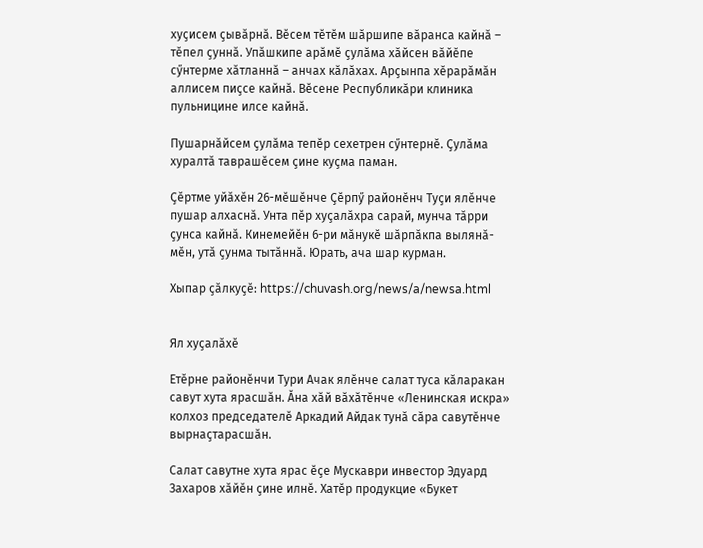хуҫисем ҫывӑрнӑ. Вӗсем тӗтӗм шӑршипе вӑранса кайнӑ – тӗпел ҫуннӑ. Упӑшкипе арӑмӗ ҫулӑма хӑйсен вӑйӗпе сӳнтерме хӑтланнӑ – анчах кӑлӑхах. Арҫынпа хӗрарӑмӑн аллисем пиҫсе кайнӑ. Вӗсене Республикӑри клиника пульницине илсе кайнӑ.

Пушарнӑйсем ҫулӑма тепӗр сехетрен сӳнтернӗ. Ҫулӑма хуралтӑ таврашӗсем ҫине куҫма паман.

Ҫӗртме уйӑхӗн 26-мӗшӗнче Ҫӗрпӳ районӗнч Туҫи ялӗнче пушар алхаснӑ. Унта пӗр хуҫалӑхра сарай, мунча тӑрри ҫунса кайнӑ. Кинемейӗн 6-ри мӑнукӗ шӑрпӑкпа вылянӑ-мӗн, утӑ ҫунма тытӑннӑ. Юрать, ача шар курман.

Хыпар ҫӑлкуҫӗ: https://chuvash.org/news/a/newsa.html


Ял хуҫалӑхӗ

Етӗрне районӗнчи Тури Ачак ялӗнче салат туса кӑларакан савут хута ярасшӑн. Ӑна хӑй вӑхӑтӗнче «Ленинская искра» колхоз председателӗ Аркадий Айдак тунӑ сӑра савутӗнче вырнаҫтарасшӑн.

Салат савутне хута ярас ӗҫе Мускаври инвестор Эдуард Захаров хӑйӗн ҫине илнӗ. Хатӗр продукцие «Букет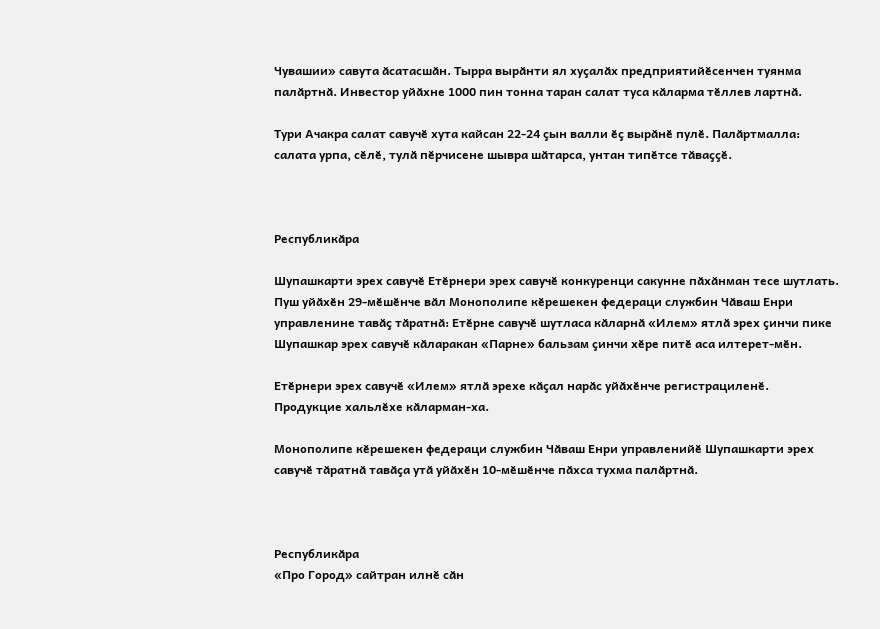Чувашии» савута ӑсатасшӑн. Тырра вырӑнти ял хуҫалӑх предприятийӗсенчен туянма палӑртнӑ. Инвестор уйӑхне 1000 пин тонна таран салат туса кӑларма тӗллев лартнӑ.

Тури Ачакра салат савучӗ хута кайсан 22-24 ҫын валли ӗҫ вырӑнӗ пулӗ. Палӑртмалла: салата урпа, сӗлӗ, тулӑ пӗрчисене шывра шӑтарса, унтан типӗтсе тӑваҫҫӗ.



Республикӑра

Шупашкарти эрех савучӗ Етӗрнери эрех савучӗ конкуренци сакунне пӑхӑнман тесе шутлать. Пуш уйӑхӗн 29-мӗшӗнче вӑл Монополипе кӗрешекен федераци службин Чӑваш Енри управленине тавӑҫ тӑратнӑ: Етӗрне савучӗ шутласа кӑларнӑ «Илем» ятлӑ эрех ҫинчи пике Шупашкар эрех савучӗ кӑларакан «Парне» бальзам ҫинчи хӗре питӗ аса илтерет-мӗн.

Етӗрнери эрех савучӗ «Илем» ятлӑ эрехе кӑҫал нарӑс уйӑхӗнче регистрациленӗ. Продукцие хальлӗхе кӑларман-ха.

Монополипе кӗрешекен федераци службин Чӑваш Енри управленийӗ Шупашкарти эрех савучӗ тӑратнӑ тавӑҫа утӑ уйӑхӗн 10-мӗшӗнче пӑхса тухма палӑртнӑ.



Республикӑра
«Про Город» сайтран илнӗ сӑн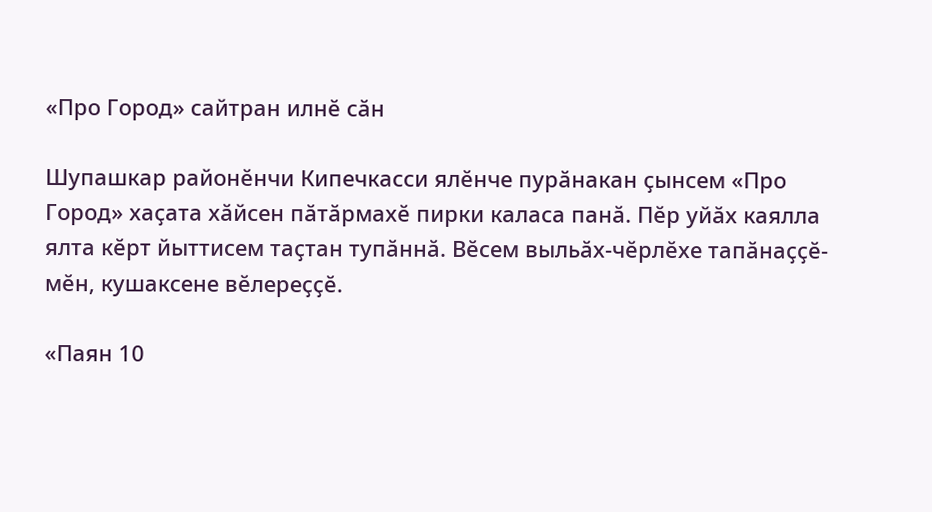«Про Город» сайтран илнӗ сӑн

Шупашкар районӗнчи Кипечкасси ялӗнче пурӑнакан ҫынсем «Про Город» хаҫата хӑйсен пӑтӑрмахӗ пирки каласа панӑ. Пӗр уйӑх каялла ялта кӗрт йыттисем таҫтан тупӑннӑ. Вӗсем выльӑх-чӗрлӗхе тапӑнаҫҫӗ-мӗн, кушаксене вӗлереҫҫӗ.

«Паян 10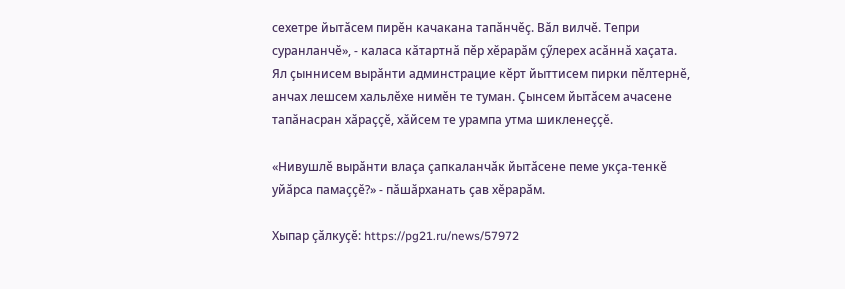сехетре йытӑсем пирӗн качакана тапӑнчӗҫ. Вӑл вилчӗ. Тепри суранланчӗ», - каласа кӑтартнӑ пӗр хӗрарӑм ҫӳлерех асӑннӑ хаҫата. Ял ҫыннисем вырӑнти админстрацие кӗрт йыттисем пирки пӗлтернӗ, анчах лешсем хальлӗхе нимӗн те туман. Ҫынсем йытӑсем ачасене тапӑнасран хӑраҫҫӗ, хӑйсем те урампа утма шикленеҫҫӗ.

«Нивушлӗ вырӑнти влаҫа ҫапкаланчӑк йытӑсене пеме укҫа-тенкӗ уйӑрса памаҫҫӗ?» - пӑшӑрханать ҫав хӗрарӑм.

Хыпар ҫӑлкуҫӗ: https://pg21.ru/news/57972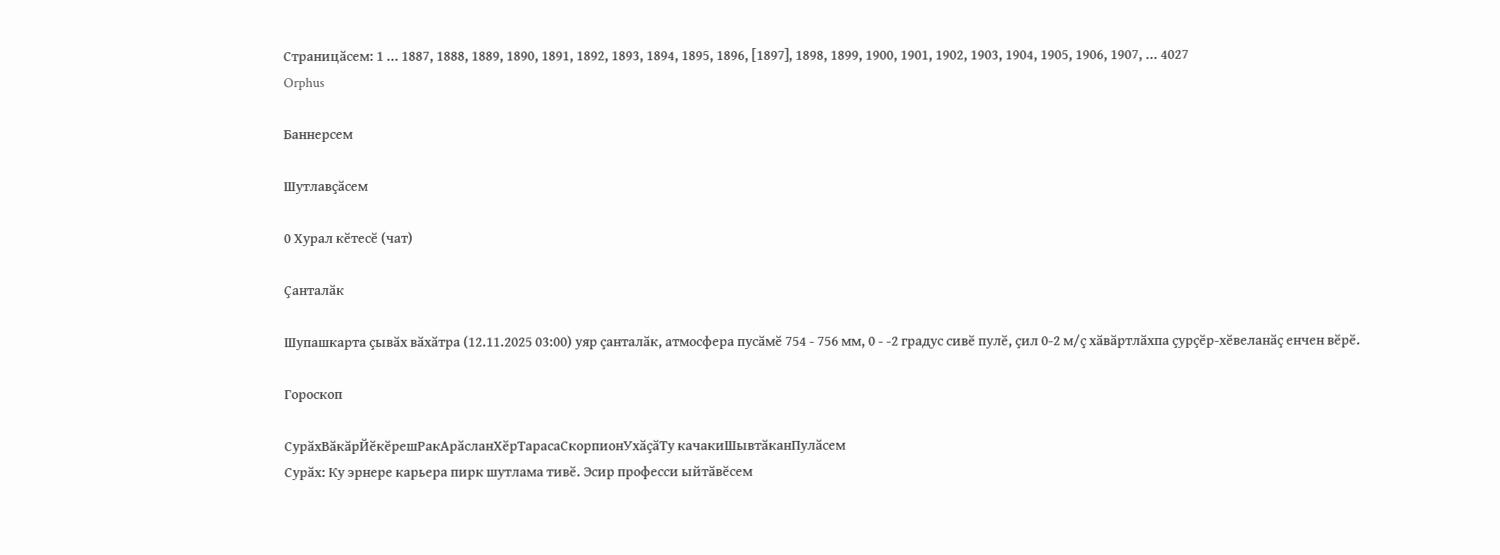Страницӑсем: 1 ... 1887, 1888, 1889, 1890, 1891, 1892, 1893, 1894, 1895, 1896, [1897], 1898, 1899, 1900, 1901, 1902, 1903, 1904, 1905, 1906, 1907, ... 4027
Orphus

Баннерсем

Шутлавҫӑсем

0 Хурал кӗтесӗ (чат)

Ҫанталӑк

Шупашкарта ҫывӑх вӑхӑтра (12.11.2025 03:00) уяр ҫанталӑк, атмосфера пусӑмӗ 754 - 756 мм, 0 - -2 градус сивӗ пулӗ, ҫил 0-2 м/ҫ хӑвӑртлӑхпа ҫурҫӗр-хӗвеланӑҫ енчен вӗрӗ.

Гороскоп

СурӑхВӑкӑрЙӗкӗрешРакАрӑсланХӗрТарасаСкорпионУхӑҫӑТу качакиШывтӑканПулӑсем
Сурӑх: Ку эрнере карьера пирк шутлама тивӗ. Эсир професси ыйтӑвӗсем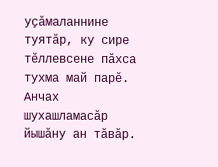уҫӑмаланнине туятӑр, ку сире тӗллевсене пӑхса тухма май парӗ. Анчах шухашламасӑр йышӑну ан тӑвӑр.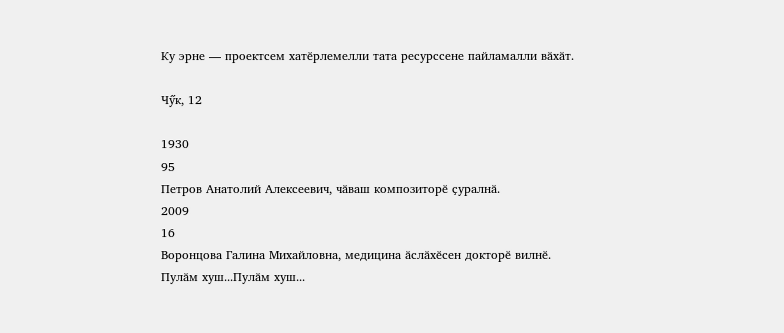Ку эрне — проектсем хатӗрлемелли тата ресурссене пайламалли вӑхӑт.

Чӳк, 12

1930
95
Петров Анатолий Алексеевич, чӑваш композиторӗ ҫуралнӑ.
2009
16
Воронцова Галина Михайловна, медицина ӑслӑхӗсен докторӗ вилнӗ.
Пулӑм хуш...Пулӑм хуш...